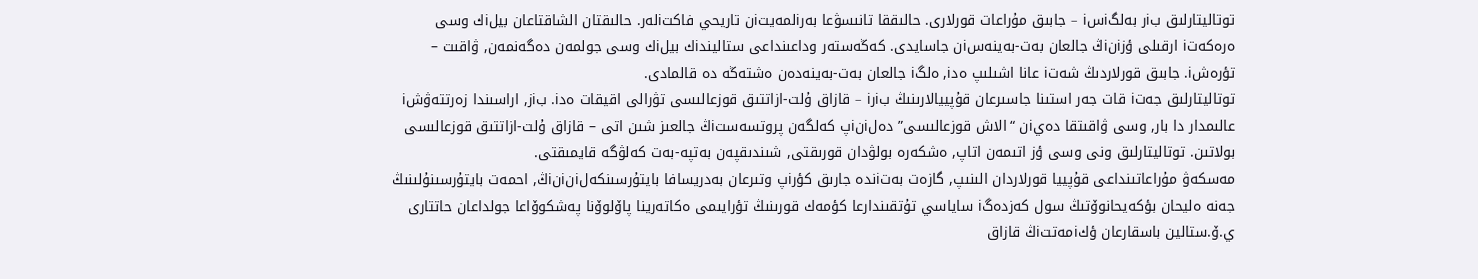توتاليتارلىق بiر بەلگiسi – جابىق مۇراعات قورلارى. حالىققا تانىسۋعا بەرiلمەيتiن تاريحي فاكتiلەر. حالىقتان الشاقتاعان بيلiك وسى ەرەكەتi ارقىلى ؤزiنiڭ جالعان بەت-بەينەسiن جاسايدى. كەڭەستەر وداعىنداعى ستاليندiك بيلiك وسى جولمەن دەگەنمەن, ۋاقىت – تؤرەشi. جابىق قورلاردىڭ شەتi عانا اشىلىپ ەدi, ەلگi جالعان بەت-بەينەدەن ەشتەڭە دە قالمادى.
توتاليتارلىق جەتi قات جەر استىنا جاسىرعان قۇپييالارىنىڭ بiرi – قازاق ۇلت-ازاتتىق قوزعالىسى تۋرالى اقيقات ەدi. بiز, اراسىندا زەرتتەۋشi عالىمدار دا بار, وسى ۋاقىتقا دەيiن “الاش قوزعالىسى” دەلiنiپ كەلگەن پروتسەستiڭ جالعىز شىن اتى – قازاق ۇلت-ازاتتىق قوزعالىسى بولاتىن. توتاليتارلىق ونى وسى ؤز اتىمەن اتاپ, ەشكەرە بولۋدان قورىقتى, شىندىقپەن بەتپە-بەت كەلۋگە قايمىقتى.
مەسكەۋ مۇراعاتىنداعى قۇپييا قورلاردان الىنىپ, گازەت بەتiندە جارىق كؤرiپ وتىرعان بەدريسافا بايتۇرسىنكەلiنiنiڭ, احمەت بايتۇرسىنۇلىنىڭ جەنە ەليحان بؤكەيحانوۆتىڭ سول كەزدەگi ساياسي تۇتقىندارعا كؤمەك قورىنىڭ تؤرايىمى ەكاتەرينا پاۆلوۆنا پەشكوۆاعا جولداعان حاتتارى ي.ۆ.ستالين باسقارعان ؤكiمەتتiڭ قازاق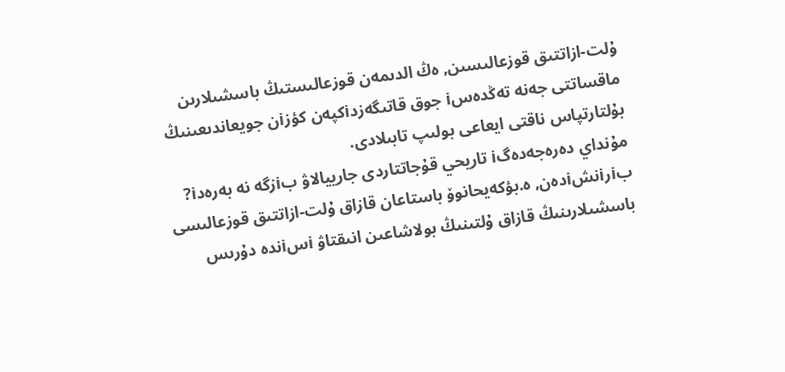ۇلت-ازاتتىق قوزعالىسىن, ەڭ الدىمەن قوزعالىستىڭ باسشىلارىن ماقساتتى جەنە تەڭدەسi جوق قاتىگەزدiكپەن كؤزiن جويعاندىعىنىڭ بۇلتارتپاس ناقتى ايعاعى بولىپ تابىلادى.
مۇنداي دەرەجەدەگi تاريحي قۇجاتتاردى جارييالاۋ بiزگە نە بەرەدi?
بiرiنشiدەن, ە.بؤكەيحانوۆ باستاعان قازاق ۇلت-ازاتتىق قوزعالىسى باسشىلارىنىڭ قازاق ۇلتىنىڭ بولاشاعىن انىقتاۋ iسiندە دۇرىس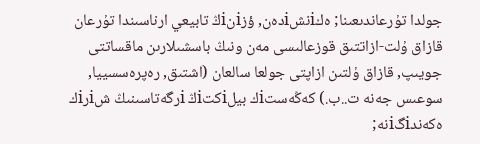جولدا تۇرعاندىعىنا; ەكiنشiدەن, ؤزiنiڭ تابيعي ارناسىندا تۇرعان قازاق ۇلت-ازاتتىق قوزعالىسى مەن ونىڭ باسشىلارىن ماقساتتى جويىپ, قازاق ۇلتىن ازاپتى جولعا سالعان (اشتىق, رەپرەسسييا, سوعىس جەنە ت..ب.) كەڭەستiك بيلiكتiڭ iرگەتاسىنىڭ شiرiك ەكەندiگiنە;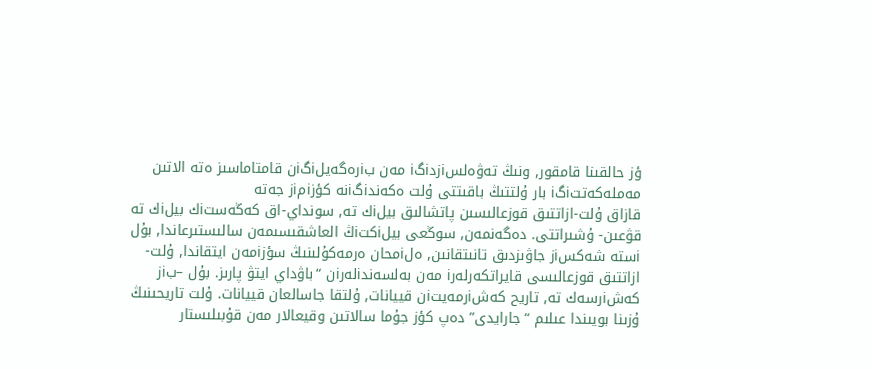ؤز حالقىنا قامقور, ونىڭ تەۋەلسiزدiگi مەن بiرەگەيلiگiن قامتاماسىز ەتە الاتىن مەملەكەتتiگi بار ۇلتتىڭ باقىتتى ۇلت ەكەندiگiنە كؤزiمiز جەتە
قازاق ۇلت-ازاتتىق قوزعالىسىن پاتشالىق بيلiك تە, سونداي-اق كەڭەستiك بيلiك تە قۋعىن- ۇشىراتتى. دەگەنمەن, سوڭعى بيلiكتiڭ العاشقىسىمەن سالىستىرعاندا, بۇل iستە شەكسiز جاۋىزدىق تانىتقانىن, ەلiمحان ەرمەكۇلىنىڭ سؤزiمەن ايتقاندا, ۇلت-ازاتتىق قوزعالىسى قايراتكەرلەرi مەن بەلسەندiلەرiن “باۋداي ايتۋ پارىز. بۇل –بiز كەشiرسەك تە, تاريح كەشiرمەيتiن قييانات, ۇلتقا جاسالعان قييانات. ۇلت تاريحىنىڭ ۇزىنا بويىندا عىلىم “جارايدى” دەپ كؤز جۇما سالاتىن وقيعالار مەن قۇبىلىستار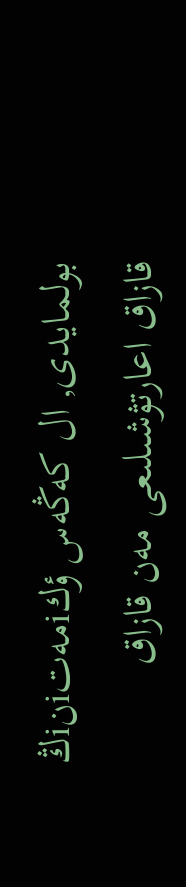بولمايدى, ال كەڭەس ؤكiمەتiنiڭ قازاق اعارتۋشىلىعى مەن قازاق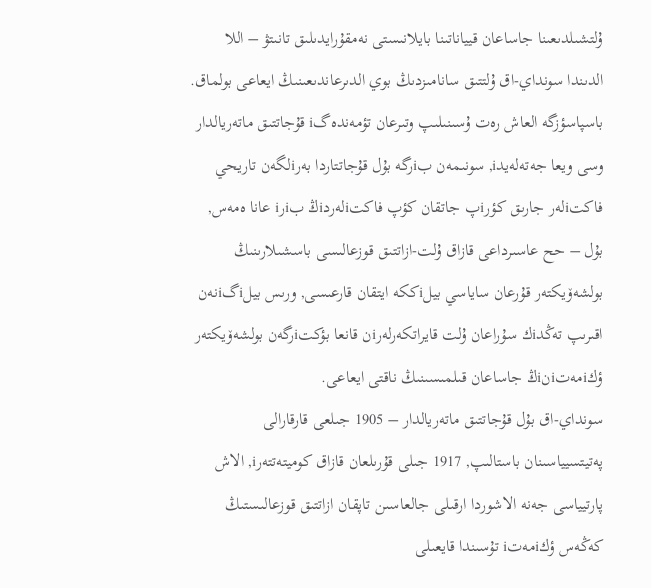ۇلتشىلدىعىنا جاساعان قيياناتىنا بايلانىستى نەمقۇرايدىلىق تانىتۋ – اللا الدىندا سونداي-اق ۇلتتىق سانامىزدىڭ بوي الدىرعاندىعىنىڭ ايعاعى بولماق. باسپاسؤزگە العاش رەت ۇسىنىلىپ وتىرعان تؤمەندەگi قۇجاتتىق ماتەريالدار وسى ويعا جەتەلەيدi, سونىمەن بiرگە بۇل قۇجاتتاردا بەرiلگەن تاريحي فاكتiلەر جارىق كؤرiپ جاتقان كؤپ فاكتiلەردiڭ بiرi عانا ەمەس, بۇل – حح عاسىرداعى قازاق ۇلت-ازاتتىق قوزعالىسى باسشىلارىنىڭ بولشەۆيكتەر قۇرعان ساياسي بيلiككە ايتقان قارعىسى, ورىس بيلiگiنەن اقىرىپ تەڭدiك سۇراعان ۇلت قايراتكەرلەرiن قانعا بؤكتiرگەن بولشەۆيكتەر ؤكiمەتiنiڭ جاساعان قىلمىسىنىڭ ناقتى ايعاعى.
سونداي-اق بۇل قۇجاتتىق ماتەريالدار – 1905 جىلعى قارقارالى پەتيتسيياسىنان باستالىپ, 1917 جىلى قۇرىلعان قازاق كوميتەتتەرi, الاش پارتيياسى جەنە الاشوردا ارقىلى جالعاسىن تاپقان ازاتتىق قوزعالىستىڭ كەڭەس ؤكiمەتi تۇسىندا قايعىلى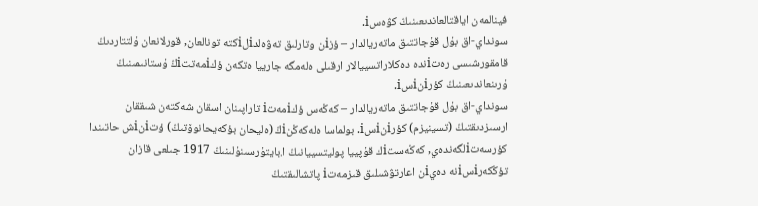فينالمەن اياقتالعاندىعىنىڭ كۋەسi.
سونداي-اق بۇل قۇجاتتىق ماتەريالدار – ؤزiن وتارلىق تەۋەلدiلiكتە تونالعان, قورلانعان ۇلتتاردىڭ قامقورشىسى رەتiندە دەكلاراتسييالار ارقىلى ەلەمگە جارييا ەتكەن ؤكiمەتتiڭ ۇستانىمىنىڭ ۇرىنعاندىعىنىڭ كؤرiنiسi.
سونداي-اق بۇل قۇجاتتىق ماتەريالدار – كەڭەس ؤكiمەتi تاراپىنان اسقان شەكتەن شىققان ارسىزدىقتىڭ (تسينيزم) كؤرiنiسi. بولماسا ەلەكەڭنiڭ (ەليحان بؤكەيحانوۆتىڭ) ؤتiنiش حاتىندا كؤرسەتiلگەندەي, كەڭەستiك قۇپييا پوليتسييانىڭ ا.بايتۇرسىنۇلىنىڭ 1917 جىلعى قازان تؤڭكەرiسiنە دەيiن اعارتۋشىلىق قىزمەتi پاتشالىقتىڭ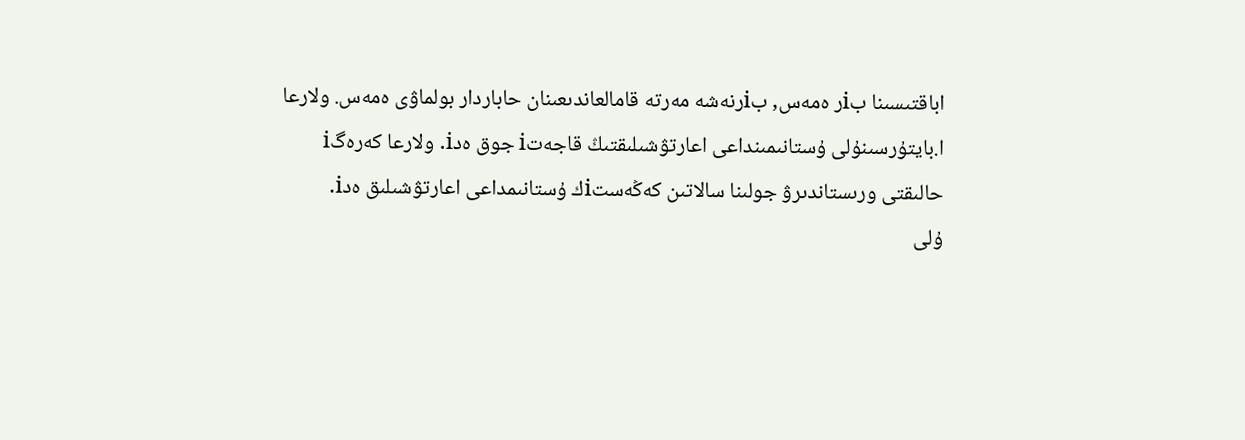اباقتىسىنا بiر ەمەس, بiرنەشە مەرتە قامالعاندىعىنان حاباردار بولماۋى ەمەس. ولارعا ا.بايتۇرسىنۇلى ۇستانىمىنداعى اعارتۋشىلىقتىڭ قاجەتi جوق ەدi. ولارعا كەرەگi حالىقتى ورىستاندىرۋ جولىنا سالاتىن كەڭەستiك ۇستانىمداعى اعارتۋشىلىق ەدi.
ۇلى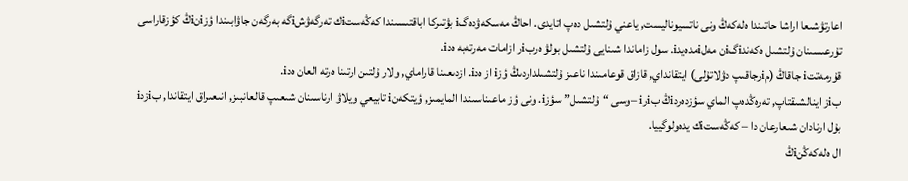اعارتۋشىعا اراشا حاتىندا ەلەكەڭ ونى ناتسيوناليست, ياعني ۇلتشىل دەپ اتايدى. احاڭ مەسكەۋدەگi بۋتىركا اباقتىسىندا كەڭەستiك تەرگەۋشiگە بەرگەن جاۋابىندا ؤزiنiڭ كؤزقاراسى تۇرعىسىنان ۇلتشىل ەكەندiگiن مەلiمدەيدi. سول زاماندا شىنايى ۇلتشىل بولۋ ەربiر ازامات مەرتەبە ەدi.
قۇرمەتتi جاقاڭ (مiرجاقىپ دۋلاتۇلى) ايتقانداي, قازاق قوعامىندا ناعىز ۇلتشىلداردىڭ ؤزi از ەدi. ازدىعىنا قاراماي, ولار ۇلتىن ارتىنا ەرتە العان ەدi.
بiز اينالشىقتاپ, تەرەڭدەپ الماي سؤزدەردiڭ بiرi –وسى “ۇلتشىل” سؤزi. ونى ؤز ماعىناسىندا المايمىز, ؤيتكەنi تابيعي ويلاۋ ارناسىنان شىعىپ قالعانبىز, انىعىراق ايتقاندا, بiزدi بۇل ارنادان شىعارعان دا – كەڭەستiك يدەولوگييا.
ال ەلەكەڭنiڭ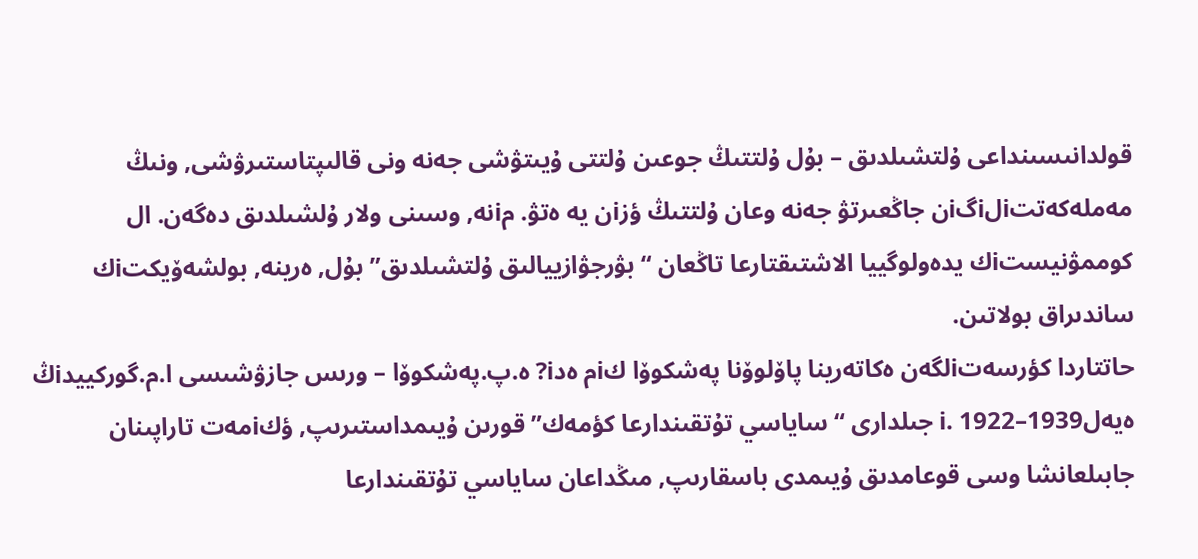قولدانىسىنداعى ۇلتشىلدىق – بۇل ۇلتتىڭ جوعىن ۇلتتى ۇيىتۋشى جەنە ونى قالىپتاستىرۋشى, ونىڭ مەملەكەتتiلiگiن جاڭعىرتۋ جەنە وعان ۇلتتىڭ ؤزiن يە ەتۋ. مiنە, وسىنى ولار ۇلشىلدىق دەگەن. ال كوممۋنيستiك يدەولوگييا الاشتىقتارعا تاڭعان “بۋرجۋازييالىق ۇلتشىلدىق” بۇل, ەرينە, بولشەۆيكتiك ساندىراق بولاتىن.
حاتتاردا كؤرسەتiلگەن ەكاتەرينا پاۆلوۆنا پەشكوۆا كiم ەدi? ە.پ.پەشكوۆا – ورىس جازۋشىسى ا.م.گوركييدiڭ ەيەلi. 1922–1939 جىلدارى “ساياسي تۇتقىندارعا كؤمەك” قورىن ۇيىمداستىرىپ, ؤكiمەت تاراپىنان جابىلعانشا وسى قوعامدىق ۇيىمدى باسقارىپ, مىڭداعان ساياسي تۇتقىندارعا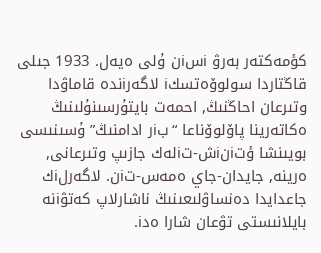كؤمەكتەر بەرۋ iسiن ۇلى ەيەل. 1933 جىلى قاڭتاردا سولوۆەتسكi لاگەرiندە قاماۋدا وتىرعان احاڭنىڭ, احمەت بايتۇرسىنۇلىنىڭ ەكاتەرينا پاۆلوۆناعا “بiر ادامنىڭ” ۇسىنىسى بويىنشا ؤتiنiش-تiلەك جازىپ وتىرعانى, ەرينە, جايدان-جاي ەمەس-تiن. لاگەرلiك جاعدايدا دەنساۋلىعىنىڭ ناشارلاپ كەتۋiنە بايلانىستى تۋعان شارا ەدi.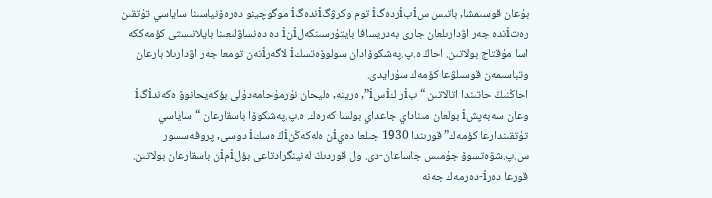بۇعان قوسىمشا, باتىس سiبiردەگi توم وكرۋگiندەگi موگوچينو دەرەۆنياسىنا ساياسي تۇتقىن رەتiندە جەر اۋدارىلعان جارى بەدريسافا بايتۇرسىنكەلiنi دە دەنساۋلىعىنا بايلانىستى كؤمەككە اسا مۇقتاج بولاتىن. احاڭ ە.پ.پەشكوۆادان سولوۆەتسكi لاگەرiنەن تومعا جەر اۋدارىلا بارعان وتباسىمەن قوسىلۋعا كؤمەك سۇرايدى.
احاڭنىڭ حاتىندا اتالاتىن “بiر كiسi”, ەرينە, ەليحان نۇرمۇحامەدۇلى بؤكەيحانوۆ ەكەندiگi وعان سەبەپشi بولعان مىناداي جاعداي بولسا كەرەك. ە.پ.پەشكوۆا باسقارعان “ساياسي تۇتقىندارعا كؤمەك” قورىندا 1930 جىلعا دەيiن ەلەكەڭنiڭ ەسكi دوسى, پروفەسسور س.پ.شۆەتسوۆ جۇمىس جاساعان-دى. ول قوردىڭ لەنينگرادتاعى بؤلiمiن باسقارعان بولاتىن. قورعا دەرi-دەرمەك جەنە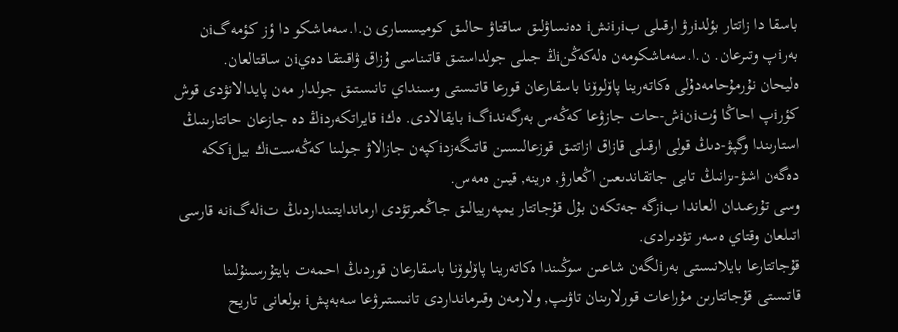باسقا دا زاتتار بؤلدiرۋ ارقىلى بiرiنشi دەنساۋلىق ساقتاۋ حالىق كوميسسارى ن.ا.سەماشكو دا ؤز كؤمەگiن بەرiپ وتىرعان. ن.ا.سەماشكومەن ەلەكەڭنiڭ جىلى جولداستىق قاتىناسى ۇزاق ۋاقىتقا دەيiن ساقتالعان.
ەليحان نۇرمۇحامەدۇلى ەكاتەرينا پاۆلوۆنا باسقارعان قورعا قاتىستى وسىنداي تانىستىق جولدار مەن پايدالانۋدى قوش كؤرiپ احاڭا ؤتiنiش-حات جازۋعا كەڭەس بەرگەندiگi بايقالادى. ەكi قايراتكەردiڭ دە جازعان حاتتارىنىڭ استارىندا وگپۋ-دىڭ قولى ارقىلى قازاق ازاتتىق قوزعالىسىن قاتىگەزدiكپەن جازالاۋ جولىنا كەڭەستiك بيلiككە دەگەن اشۋ-ىزانىڭ تابى جاتقاندىعىن اڭعارۋ, ەرينە, قيىن ەمەس.
وسى تۇرعىدان العاندا بiزگە جەتكەن بۇل قۇجاتتار يمپەرييالىق جاڭعىرتۋدى ارماندايتىنداردىڭ تiلەگiنە قارسى اتىلعان وقتاي ەسەر تۋدىرادى.
قۇجاتتارعا بايلانىستى بەرiلگەن شاعىن سوڭىندا ەكاتەرينا پاۆلوۆنا باسقارعان قوردىڭ احمەت بايتۇرسىنۇلىنا قاتىستى قۇجاتتارىن مۇراعات قورلارىنان تاۋىپ, ولارمەن وقىرمانداردى تانىستىرۋعا سەبەپشi بولعانى تاريح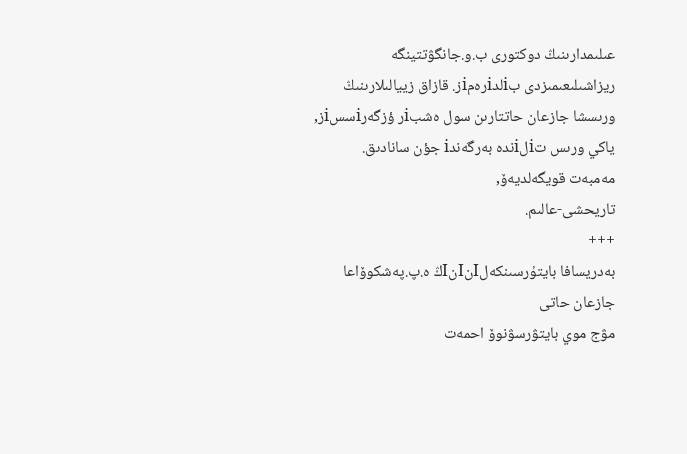عىلىمدارىنىڭ دوكتورى ب.و.جانگۋتتينگە ريزاشىلىعىمىزدى بiلدiرەمiز. قازاق زييالىلارىنىڭ ورىسشا جازعان حاتتارىن سول ەشبiر ؤزگەرiسسiز, ياكي ورىس تiلiندە بەرگەندi جؤن سانادىق.
مەمبەت قويگەلديەۆ,
تاريحشى-عالىم.
+++
بەدريسافا بايتۇرسىنكەلIنIنIڭ ە.پ.پەشكوۆاعا جازعان حاتى
مۋج موي بايتۋرسۋنوۆ احمەت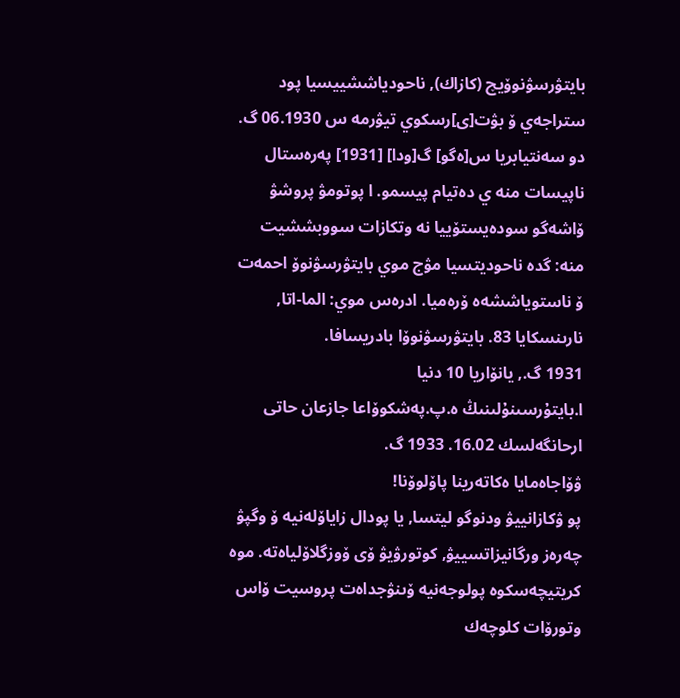بايتۋرسۋنوۆيچ (كازاك), ناحودياششييسيا پود ستراجەي ۆ بۋت[ى]رسكوي تيۋرمە س 06.1930 گ. دو سەنتيابريا س[ەگو] گ[ودا] [1931] پەرەستال ناپيسات منە ي دەتيام پيسمو. ا پوتومۋ پروشۋ ۆاشەگو سودەيستۆييا نە وتكازات سووبششيت منە: گدە ناحوديتسيا مۋج موي بايتۋرسۋنوۆ احمەت ۆ ناستوياششەە ۆرەميا. ادرەس موي: الما-اتا, نارىنسكايا 83. بايتۋرسۋنوۆا بادريسافا.
1931 گ., يانۆاريا 10 دنيا
ا.بايتۇرسىنۇلىنىڭ ە.پ.پەشكوۆاعا جازعان حاتى
ارحانگەلسك 16.02. 1933 گ.
ۋۆاجاەمايا ەكاتەرينا پاۆلوۆنا!
پو ۋكازانييۋ ودنوگو ليتسا, يا پودال زاياۆلەنيە ۆ وگپۋ چەرەز ورگانيزاتسييۋ, كوتورۋيۋ ۆى ۆوزگلاۆلياەتە. موە كريتيچەسكوە پولوجەنيە ۆىنۋجداەت پروسيت ۆاس وتورۆات كلوچەك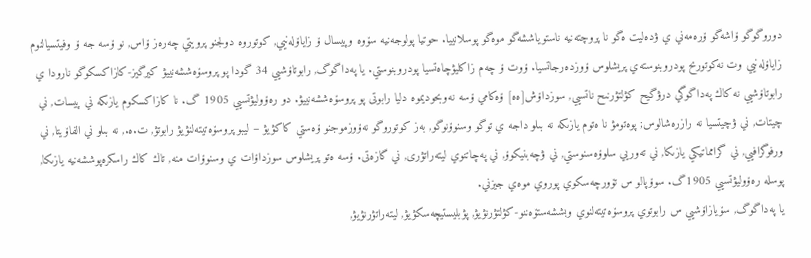دوروگوگو ۆاشەگو ۆرەمەني ي ۋدەليت ەگو نا پروچتەنيە ناستوياششەگو موەگو پوسلانييا. حوتيا پولوجەنيە سۆوە وپيسال ۆ زاياۆلەنيي, كوتوروە دولجنو پرويتي چەرەز ۆاس, نو ۆسە جە ۆ وفيتسيالنوم زاياۆلەنيي وت نەكوتورىح پودروبنوستەي پريشلوس ۆوزدەرجاتسيا. ۆوت ۆ چەم زاكليۋچاەتسيا پودروبنوستي. يا پەداگوگ, رابوتاۆشيي 34 گودا پو پروسۆەششەنييۋ كيرگيز-كازاكسكوگو نارودا ي رابوتاۆشيي نە كاك پەداگوگي درۋگيح كۋلتۋرنىح ناتسيي, سوزداۆش[ەە] ۆەكامي ۆسە نەوبحوديموە دليا رابوتى پو پروسۆەششەنييۋ. دو رەۆوليۋتسيي 1905 گ. نا كازاكسكوم يازىكە ني پيسات, ني چيتات, ني ۋچيتسيا نە رازرەشالوس; پوەتومۋ نا ەتوم يازىكە نە بىلو داجە ي توگو وسنوۆنوگو, بەز كوتوروگو نەۆوزموجنو ۆەستي كاكۋيۋ – ليبو پروسۆەتيتەلنۋيۋ رابوتۋ, ت.ە., نە بىلو ني الفاۆيتا, ني ورفوگرافيي, ني گرامماتيكي يازىكا, ني تەوريي سلوۆەسنوستي, ني ۋچەبنيكوۆ, ني پەچاتنوي ليتەراتۋرى, ني گازەتى. ۆسە ەتو پريشلوس سوزداۆات ي وسنوۆات منە, تاك كاك راسكرەپوششەنيە يازىكا, پوسلە رەۆوليۋتسيي 1905گ. سوۆپالو س تۆورچەسكوي پوروي موەي جيزني.
يا پەداگوگ, سۆيازاۆشيي س رابوتوي پروسۆەتيتەلنوي وبششەستۆەننو-كۋلتۋرنۋيۋ, پۋبليستيچەسكۋيۋ, ليتەراتۋرنۋيۋ,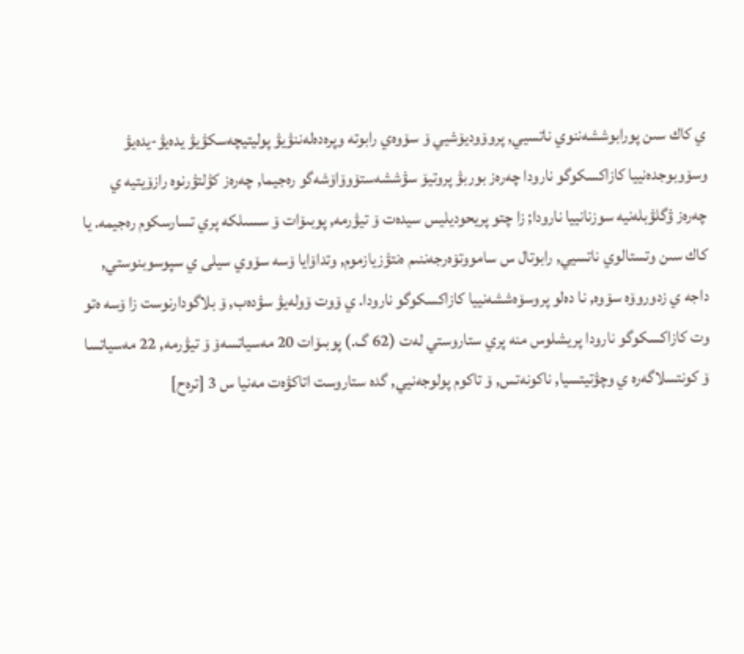ي كاك سىن پورابوششەننوي ناتسيي, پروۆوديۆشيي ۆ سۆوەي رابوتە وپرەدەلەننۋيۋ پوليتيچەسكۋيۋ يدەيۋ-يدەيۋ وسۆوبوجدەنييا كازاكسكوگو نارودا چەرەز بوربۋ پروتيۆ سۋششەستۆوۆاۆشەگو رەجيما, چەرەز كۋلتۋرنوە رازۆيتيە ي چەرەز ۋگلۋبلەنيە سوزنانييا نارودا; زا چتو پريحوديليس سيدەت ۆ تيۋرمە, پوبىۆات ۆ سسىلكە پري تسارسكوم رەجيمە. يا كاك سىن وتستالوي ناتسيي, رابوتال س سامووتۆەرجەننىم ەنتۋزيازموم, وتداۆايا ۆسە سۆوي سيلى ي سپوسوبنوستي, داجە ي زدوروۆە سۆوە, نا دەلو پروسۆەششەنييا كازاكسكوگو نارودا. ي ۆوت ۆولەيۋ سۋدەب, ۆ بلاگودارنوست زا ۆسە ەتو وت كازاكسكوگو نارودا پريشلوس منە پري ستاروستي لەت (62 گ.) پوبىۆات 20 مەسياتسەۆ ۆ تيۋرمە, 22 مەسياتسا ۆ كونتسلاگەرە ي وچۋتيتسيا, ناكونەتس, ۆ تاكوم پولوجەنيي, گدە ستاروست اتاكۋەت مەنيا س 3 [ترەح]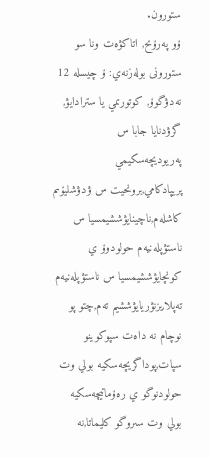ستورون.
ۆو پەرۆىح, اتاكۋەت ونا سو ستورونى بولەزنەي: ۆ چيسلە 12 نەدۋگوۆ, كوتورىمي يا سترادايۋ, گرۋدنايا جابا س پەريوديچەسكيمي پريپادكامي,برونحيت س ۋدۋشليۆىم كاشلەم,ناچينايۋششيمسيا س ناستۋپلەنيەم حولودوۆ ي كونچايۋششيمسيا س ناستۋپلەنيەم تەپلا,يزنۋريايۋششيم تەم,چتو پو نوچام نە داەت سپوكوينو سپات,پوداگريچەسكيە بولي وت حولودنوگو ي رەۆماتيچەسكيە بولي وت سىروگو كليماتا,نە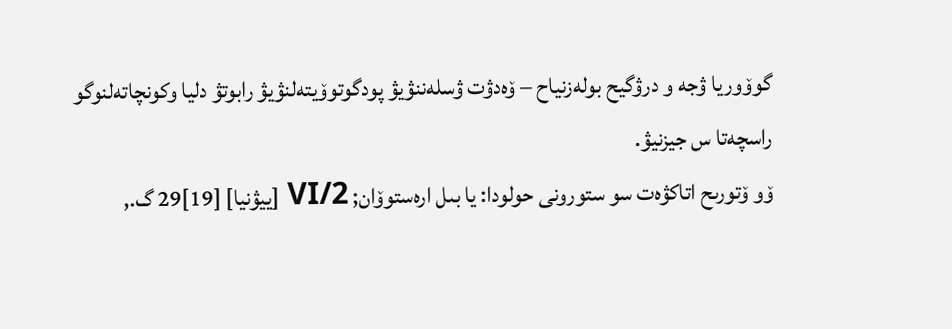گوۆوريا ۋجە و درۋگيح بولەزنياح – ۆەدۋت ۋسلەننۋيۋ پودگوتوۆيتەلنۋيۋ رابوتۋ دليا وكونچاتەلنوگو راسچەتا س جيزنيۋ.
ۆو ۆتورىح اتاكۋەت سو ستورونى حولودا: يا بىل ارەستوۆان; 2/VI [ييۋنيا] [19]29 گ.,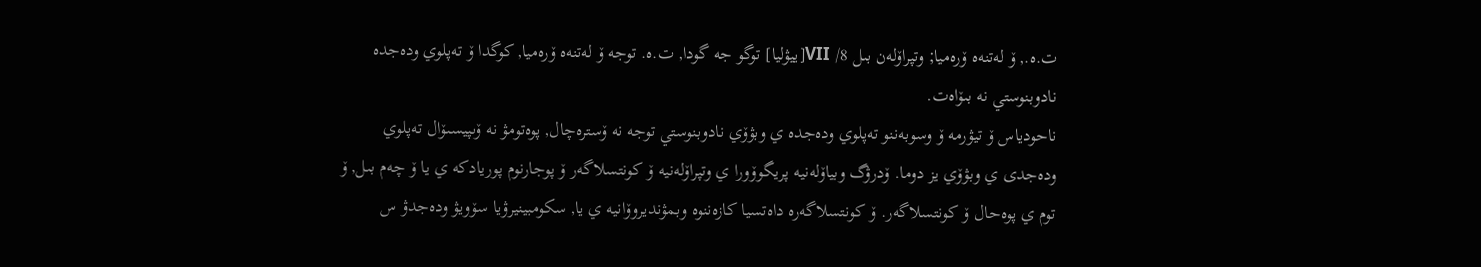ت.ە., ۆ لەتنەە ۆرەميا; وتپراۆلەن بىل 8/ VII[ييۋليا] توگو جە گودا, ت.ە. توجە ۆ لەتنەە ۆرەميا, كوگدا ۆ تەپلوي ودەجدە نادوبنوستي نە بىۆاەت.
ناحودياس ۆ تيۋرمە ۆ وسوبەننو تەپلوي ودەجدە ي وبۋۆي نادوبنوستي توجە نە ۆسترەچال, پوەتومۋ نە ۆىپيسىۆال تەپلوي ودەجدى ي وبۋۆي يز دوما. ۆدرۋگ وبياۆلەنيە پريگوۆورا ي وتپراۆلەنيە ۆ كونتسلاگەر ۆ پوجارنوم پوريادكە ي يا ۆ چەم بىل, ۆ توم ي پوەحال ۆ كونتسلاگەر. ۆ كونتسلاگەرە داەتسيا كازەننوە وبمۋنديروۆانيە ي يا, سكومبينيرۋيا سۆويۋ ودەجدۋ س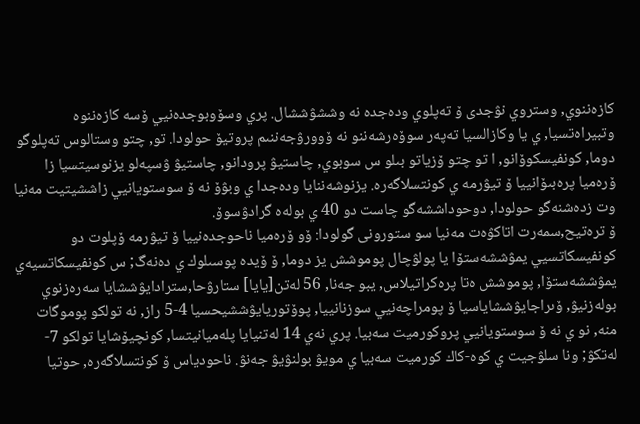كازەننوي, وستروي نۋجدى ۆ تەپلوي ودەجدە نە وششۋششال. پري وسۆوبوجدەنيي ۆسە كازەننوە وتبيراەتسيا, ي يا وكازالسيا تەپەر سوۆەرشەننو نە ۆوورۋجەننىم پروتيۆ حولودا. تو, چتو وستالوس تەپلوگو دوما, كونفيسكوۆانو, ا تو چتو ۆزياتو بىلو س سوبوي, چاستيۋ پرودانو, چاستيۋ ۋسپەلو يزنوسيتسيا زا ۆرەميا پرەبىۆانييا ۆ تيۋرمە ي كونتسلاگەرە. يزنوشەننايا ودەجدا ي وبۋۆ نە ۆ سوستويانيي زاششيتيت مەنيا وت زدەشنەگو حولودا, دوحوداششەگو چاست دو 40 ي بولەە گرادۋسوۆ.
ۆ ترەتيح,سمەرت اتاكۋەت مەنيا سو ستورونى گولودا: ۆو ۆرەميا ناحوجدەنييا ۆ تيۋرمە ۆپلوت دو كونفيسكاتسيي يمۋششەستۆا يا پولۋچال پوموشش يز دوما, ۆ ۆيدە پوسىلوك ي دەنەگ; س كونفيسكاتسيەي يمۋششەستۆا, پوموشش ەتا پرەكراتيلاس, يبو جەنا, 56 لەتن[يايا] ستارۋحا,سترادايۋششايا سەرەزنوي بولەزنيۋ, ۆىراجايۋششاياسيا ۆ پومراچەنيي سوزنانييا, پوۆتوريايۋششيحسيا 4-5 راز, نە تولكو پوموگات منە, نو ي نە ۆ سوستويانيي پروكورميت سەبيا. پري نەي 14 لەتنيايا پلەميانيتسا, كونچيۆشايا تولكو 7-لەتكۋ; ونا سلۋجيت ي كوە-كاك كورميت سەبيا ي مويۋ بولنۋيۋ جەنۋ. ناحودياس ۆ كونتسلاگەرە, حوتيا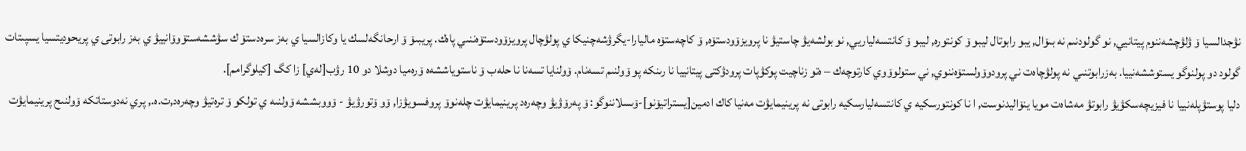نۋجدالسيا ۆ ۋلۋچشەننوم پيتانيي, نو گولودنىم نە بىۆال, يبو رابوتال ليبو ۆ كونتورە, ليبو ۆ كانتسەلياريي, نو بولشەيۋ چاستيۋ نا پرويزۆودستۆە, ۆ كاچەستۆە ماليارا-يگرۋشەچنيكا ي پولۋچال پرويزۆودستۆەننىي پاەك. پريبىۆ ۆ ارحانگەلسك يا وكازالسيا ي بەز سرەدستۆ ك سۋششەستۆوۆانييۋ ي بەز رابوتى ي پريحوديتسيا يسپىتات گولود دو پولنوگو يستوششەنييا. بەزرابوتنىي نە پولۋچاەت ني پرودوۆولستۆەننوي, ني ستولوۆوي كارتوچەك – ەتو زناچيت پوكۋپات پرودۋكتى پيتانييا نا رىنكە پو ۆولنىم تسەنام. ۆولنايا تسەنا نا حلەب ۆ ناستوياششەە ۆرەميا دوشلا دو 10 رۋب[لەي] زا كگ [كيلوگرامم].
دليا پوستۋپلەنييا نا فيزيچەسكۋيۋ رابوتۋ مەشاەت مويا ينۆاليدنوست, ا نا كونتورسكيە ي كانتسەليارسكيە رابوتى نە پرينيمايۋت مەنيا كاك ادمين[يستراتيۆنو]-ۆىسلاننوگو: ۆ پەرۆۋيۋ وچەرەد پرينيمايۋت چلەنوۆ پروفسويۋزا, ۆو ۆتورۋيۋ - ۆووبششە ۆولنىە ي تولكو ۆ ترەتيۋ وچەرەد,ت.ە., پري نەدوستاتكە ۆولنىح پرينيمايۋت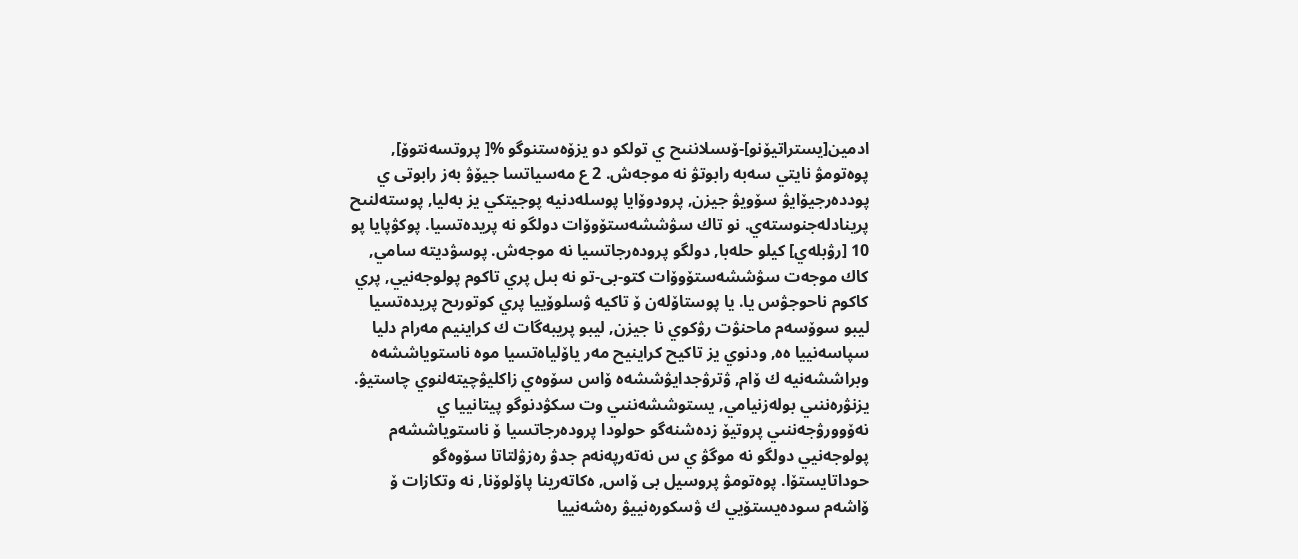ادمين[يستراتيۆنو]-ۆىسلاننىح ي تولكو دو يزۆەستنوگو %[ پروتسەنتوۆ], پوەتومۋ نايتي سەبە رابوتۋ نە موجەش. 2 ع مەسياتسا جيۆۋ بەز رابوتى ي پوددەرجيۆايۋ سۆويۋ جيزن, پرودوۆايا پوسلەدنيە پوجيتكي يز بەليا, پوستەلنىح پرينادلەجنوستەي. نو تاك سۋششەستۆوۆات دولگو نە پريدەتسيا. پوكۋپايا پو 10 [رۋبلەي] كيلو حلەبا, دولگو پرودەرجاتسيا نە موجەش. پوسۋديتە سامي, كاك موجەت سۋششەستۆوۆات كتو-بى-تو نە بىل پري تاكوم پولوجەنيي, پري كاكوم ناحوجۋس يا. يا پوستاۆلەن ۆ تاكيە ۋسلوۆييا پري كوتورىح پريدەتسيا ليبو سوۆسەم ماحنۋت رۋكوي نا جيزن, ليبو پريبەگات ك كراينيم مەرام دليا سپاسەنييا ەە, ودنوي يز تاكيح كراينيح مەر ياۆلياەتسيا موە ناستوياششەە وبراششەنيە ك ۆام, ۋترۋجدايۋششەە ۆاس سۆوەي زاكليۋچيتەلنوي چاستيۋ. يزنۋرەننىي بولەزنيامي, يستوششەننىي وت سكۋدنوگو پيتانييا ي نەۆوورۋجەننىي پروتيۆ زدەشنەگو حولودا پرودەرجاتسيا ۆ ناستوياششەم پولوجەنيي دولگو نە موگۋ ي س نەتەرپەنەم جدۋ رەزۋلتاتا سۆوەگو حوداتايستۆا. پوەتومۋ پروسيل بى ۆاس, ەكاتەرينا پاۆلوۆنا, نە وتكازات ۆ ۆاشەم سودەيستۆيي ك ۋسكورەنييۋ رەشەنييا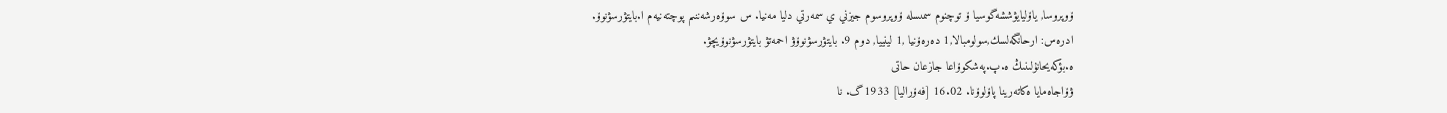ۆوپروسا, ياۆليايۋششەگوسيا ۆ توچنوم سمىسلە ۆوپروسوم جيزني ي سمەرتي دليا مەنيا. س سوۆەرشەننىم پوچتەنيەم ا.بايتۋرسۋنوۆ.
ادرەس: ارحانگەلسك,سولومبالا,1 دەرەۆنيا ,1 لينييا, دوم 9. بايتۋرسۋنوۆۋ احمەتۋ بايتۋرسۋنوۆيچۋ.
ە.بؤكەيحانۇلىنىڭ ە.پ.پەشكوۆاعا جازعان حاتى
ۋۆاجاەمايا ەكاتەرينا پاۆلوۆنا. 16.02 [فەۆراليا] 1933گ. نا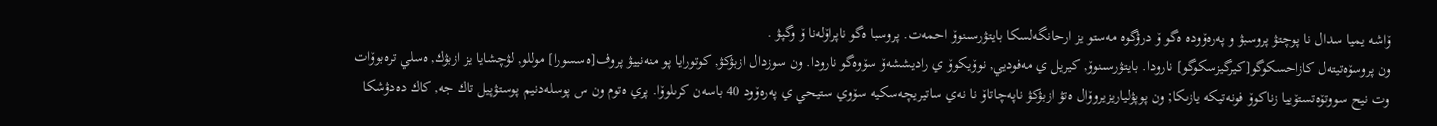ۆاشە يميا سدال نا پوچتۋ پروسبۋ و پەرەۆودە ەگو ۆ درۋگوە مەستو يز ارحانگەلسكا بايتۋرسىنوۆ احمەت. پروسبا ەگو ناپراۆلەنا ۆ وگپۋ .
ون پروسۆەتيتەل كازاحسكوگو[كيرگيزسكوگو] نارودا. بايتۋرسىنوۆ, كيريل ي مەفوديي, نوۆيكوۆ ي راديششەۆ سۆوەگو نارودا. ون سوزدال ازبۋكۋ, كوتورايا پو منەنييۋ پروف[ەسسورا] موللو, لۋچشايا يز ازبۋك, ەسلي ترەبوۆات وت نيح سووتۆەتستۆييا زناكوۆ فونەتيكە يازىكا; ون پوپۋلياريزيروۆال ەتۋ ازبۋكۋ ناپەچاتاۆ نا نەي ساتيريچەسكيە سۆوي ستيحي ي پەرەۆود 40 باسەن كرىلوۆا. پري ەتوم ون س پوسلەدنيم پوستۋپيل تاك جە, كاك دەدۋشكا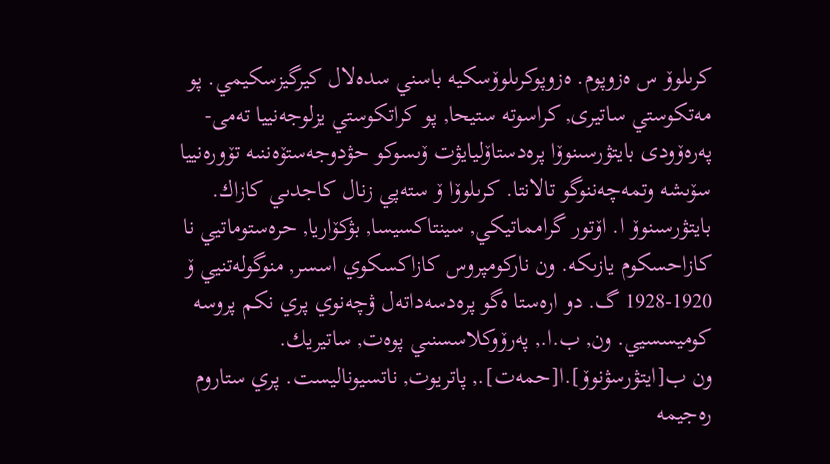كرىلوۆ س ەزوپوم. ەزوپوكرىلوۆسكيە باسني سدەلال كيرگيزسكيمي. پو مەتكوستي ساتيرى, كراسوتە ستيحا, پو كراتكوستي يزلوجەنييا تەمى-پەرەۆودى بايتۋرسىنوۆا پرەدستاۆليايۋت ۆىسوكو حۋدوجەستۆەننىە تۆورەنييا سۆىشە وتمەچەننوگو تالانتا. كرىلوۆا ۆ ستەپي زنال كاجدىي كازاك. بايتۋرسىنوۆ ا. اۆتور گرامماتيكي, سينتاكسيسا, بۋكۆاريا, حرەستوماتيي نا كازاحسكوم يازىكە. ون ناركومپروس كازاكسكوي اسسر, منوگولەتنيي ۆ 1920-1928 گ. دو ارەستا ەگو پرەدسەداتەل ۋچەنوي پري نكم پروسە كوميسسيي. ون, ب.ا., پەرۆوكلاسسنىي پوەت, ساتيريك.
ون ب[ايتۋرسۋنوۆ].ا[حمەت]., پاتريوت, ناتسيوناليست. پري ستاروم رەجيمە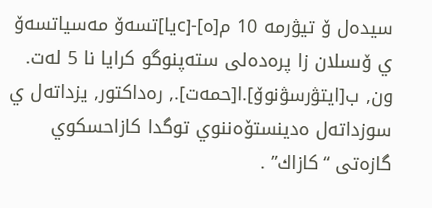سيدەل ۆ تيۋرمە 10 م[ە]-[cيا]تسەۆ مەسياتسەۆ ي ۆىسلان زا پرەدەلى ستەپنوگو كرايا نا 5 لەت.
ون, ب[ايتۋرسۋنوۆ].ا[حمەت]., رەداكتور, يزداتەل ي سوزداتەل ەدينستۆەننوي توگدا كازاحسكوي گازەتى “كازاك” .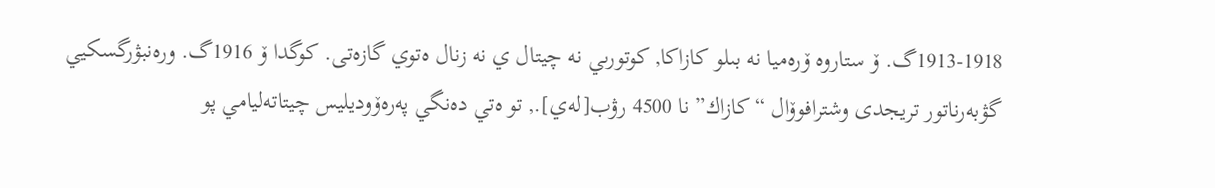1913-1918گ. ۆ ستاروە ۆرەميا نە بىلو كازاكا, كوتورىي نە چيتال ي نە زنال ەتوي گازەتى. كوگدا ۆ 1916گ. ورەنبۋرگسكيي گۋبەرناتور تريجدى وشترافوۆال “كازاك” نا 4500 رۋب[لەي]., تو ەتي دەنگي پەرەۆوديليس چيتاتەليامي پو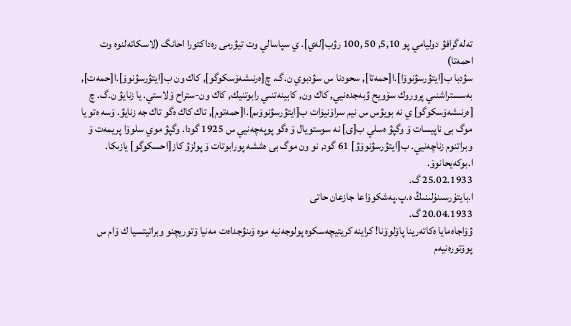تەلەگرافۋ دوليامي پو 5,10, 50 ,100 رۋب[لەي]. ي سپاسالي وت تيۋرمى رەداكتورا احانگ (لاسكاتەلنوە وت احمەتا)
سۋدبا ب[ايتۋرسۋنوۆا].ا[حمەتا], سحودنا س سۋدبوي ن.گ. چ[ەرنىشەۆسكوگو], كاك ون ب[ايتۋرسۋنوۆ].ا[حمەت], بەسستراشنىي پروروك سۆويح ۋبەجدەنيي, كاك ون, كابينەتنىي رابوتنيك, كاك ون-ستراح ۆلاستي. يا زنايۋ ن.گ. چ [ەرنىشەۆسكوگو] ي نە بويۋس س نيم سراۆنيۆات ب[ايتۋرسۋنوۆىم].ا[حمەتوم], تاك كاك ەگو تاك جە زنايۋ. ۆسە ەتو يا موگ بى ناپيسات ۆ وگپۋ ەسلي ب[ى] نە سوستويال ۆ ەگو پوپەچەنيي س 1925 گودا. وگپۋ موي سلوۆا پريمەت ۆ وبراتنوم زناچەنيي. ب[ايتۋرسۋنوۆۋ] 61 گود, نو ون موگ بى ەششە پورابوتات ۆ پولزۋ كاز[احسكوگو] يازىكا.
ا.بوكەيحانوۆ.
25.02.1933 گ.
ا.بايتۇرسىنۇلىنىڭ ە.پ.پەشكوۆاعا جازعان حاتى
20.04.1933 گ.
ۋۆاجاەمايا ەكاتەرينا پاۆلوۆنا! كراينە كريتيچەسكوە پولوجەنيە موە ۆىنۋجداەت مەنيا ۆتوريچنو وبراتيتسيا ك ۆام س پوۆتورەنيەم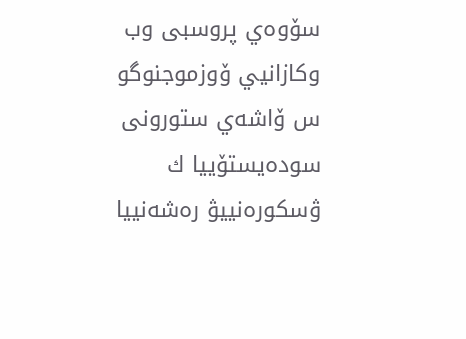سۆوەي پروسبى وب وكازانيي ۆوزموجنوگو س ۆاشەي ستورونى سودەيستۆييا ك ۋسكورەنييۋ رەشەنييا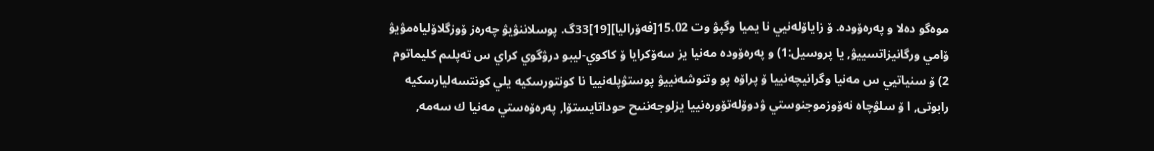موەگو دەلا و پەرەۆودە. ۆ زاياۆلەنيي نا يميا وگپۋ وت 15.02[فەۆراليا][19]33گ. پوسلاننۋيۋ چەرەز ۆوزگلاۆلياەمۋيۋ ۆامي ورگانيزاتسييۋ, يا پروسيل:1) و پەرەۆودە مەنيا يز سەۆكرايا ۆ كاكوي-ليبو درۋگوي كراي س تەپلىم كليماتوم 2) ۆ سنياتيي س مەنيا وگرانيچەنييا ۆ پراۆە پو وتنوشەنييۋ پوستۋپلەنييا نا كونتورسكيە يلي كونتسەليارسكيە رابوتى, ا ۆ سلۋچاە نەۆوزموجنوستي ۋدوۆلەتۆورەنييا يزلوجەننىح حوداتايستۆا, پەرەۆەستي مەنيا ك سەمە,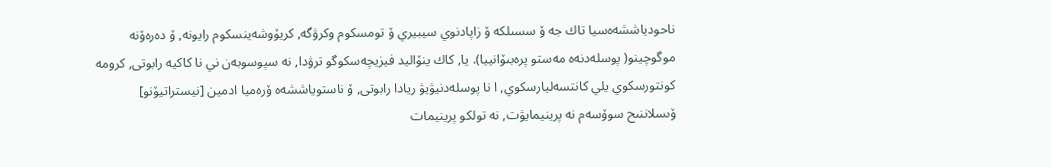ناحودياششەەسيا تاك جە ۆ سسىلكە ۆ زاپادنوي سيبيري ۆ تومسكوم وكرۋگە, كريۆوشەينسكوم رايونە, ۆ دەرەۆنە موگوچينو( پوسلەدنەە مەستو پرەبىۆانييا). يا, كاك ينۆاليد فيزيچەسكوگو ترۋدا, نە سپوسوبەن ني نا كاكيە رابوتى, كرومە كونتورسكوي يلي كانتسەليارسكوي, ا نا پوسلەدنيۋيۋ ريادا رابوتى, ۆ ناستوياششەە ۆرەميا ادمين [نيستراتيۆنو] ۆىسلاننىح سوۆسەم نە پرينيمايۋت, نە تولكو پرينيمات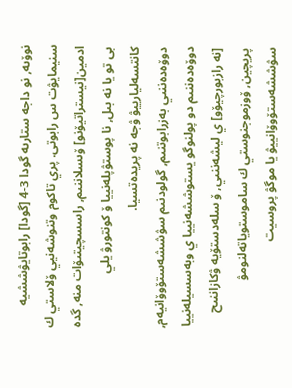نوۆىە, نو داجە ستارىە گودا 3-4 [گودا] رابوتايۋششيە سنيمايۋت س رابوتى. پري تاكوم وتنوشەنيي ۆلاستي ك ادمين[نيستراتيۆنو] ۆىسلاننىم, راسسچيتىۆات منە, گدە بى تو يا نە بىل, نا پوستۋپلەنييا ۆ كونتورۋ يلي كانتسەليارييۋ ۋجە نە پريدەتسيا.
دوۆەدەننىي بەزرابوتنىم, گولودنىم سۋششەستۆوۆانيەم, دوۆەدەننىم دو پولنوگو يستوششەنييا ي وبەسسيلەنييا [نە رازبورچيۆو] ي ليشەننىي, ۆ سلەدستۆيە ۋكازاننىح پريچين, ۆوزموجنوستي ك ساموستوياتەلنومۋ سۋششەستۆوۆانييۋ يا موگۋ پروسيت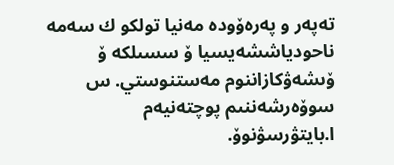تەپەر و پەرەۆودە مەنيا تولكو ك سەمە ناحودياششەيسيا ۆ سسىلكە ۆ ۆىشەۋكازاننوم مەستنوستي. س سوۆەرشەننىم پوچتەنيەم ا.بايتۋرسۋنوۆ.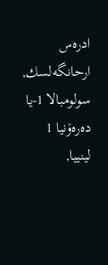ادرەس ارحانگەلسك, سولومبالا 1-يا دەرەۆنيا 1 لينييا,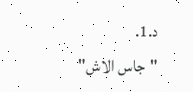د.1.
"جاس الاش"